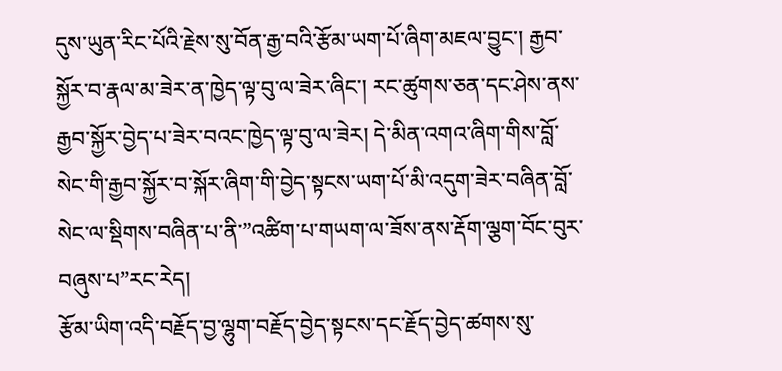དུས་ཡུན་རིང་པོའི་རྗེས་སུ་བོན་རྒྱ་བའི་རྩོམ་ཡག་པོ་ཞིག་མཇལ་བྱུང་། རྒྱབ་སྐྱོར་བ་རྣལ་མ་ཟེར་ན་ཁྱེད་ལྟ་བུ་ལ་ཟེར་ཞིང་། རང་ཚུགས་ཅན་དང་ཤེས་ནས་རྒྱབ་སྐྱོར་བྱེད་པ་ཟེར་བའང་ཁྱེད་ལྟ་བུ་ལ་ཟེར། དེ་མིན་འགའ་ཞིག་གིས་བློ་སེང་གི་རྒྱབ་སྐྱོར་བ་སྐོར་ཞིག་གི་བྱེད་སྟངས་ཡག་པོ་མི་འདུག་ཟེར་བཞིན་བློ་སེང་ལ་སྡིགས་བཞིན་པ་ནི་”འཚིག་པ་གཡག་ལ་ཟོས་ནས་རྡོག་ལྕག་བོང་བུར་བཞུས་པ”རང་རེད།
རྩོམ་ཡིག་འདི་བརྗོད་བྱ་ལྷུག་བརྗོད་བྱེད་སྟངས་དང་རྗོད་བྱེད་ཚགས་སུ་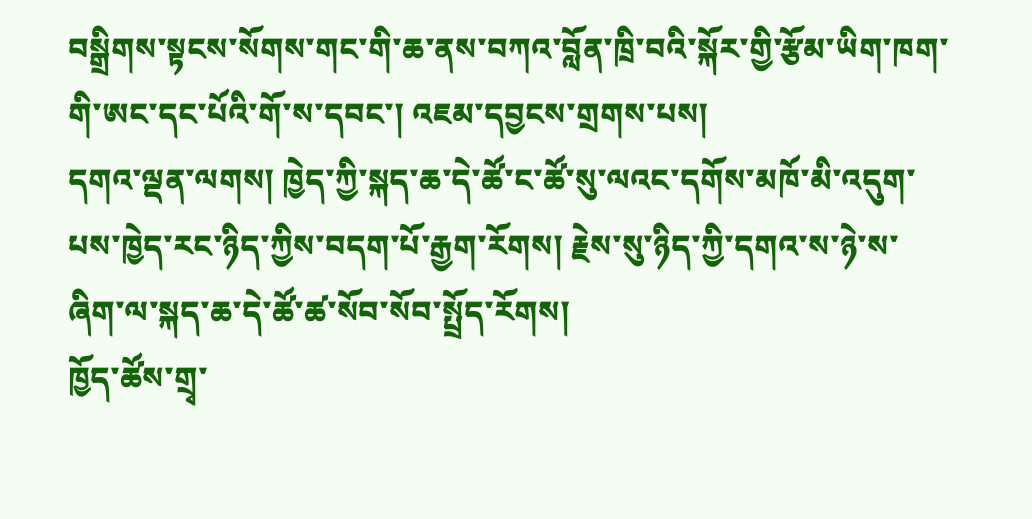བསྒྲིགས་སྟངས་སོགས་གང་གི་ཆ་ནས་བཀའ་བློན་ཁྲི་བའི་སྐོར་གྱི་རྩོམ་ཡིག་ཁག་གི་ཨང་དང་པོའི་གོ་ས་དབང་། འཇམ་དབྱངས་གྲགས་པས།
དགའ་ལྡན་ལགས། ཁྱེད་ཀྱི་སྐད་ཆ་དེ་ཚོ་ང་ཚོ་སུ་ལའང་དགོས་མཁོ་མི་འདུག་པས་ཁྱེད་རང་ཉིད་ཀྱིས་བདག་པོ་རྒྱག་རོགས། རྗེས་སུ་ཉིད་ཀྱི་དགའ་ས་ཉེ་ས་ཞིག་ལ་སྐད་ཆ་དེ་ཚོ་ཚ་སོབ་སོབ་སྤྲོད་རོགས།
ཁྱོད་ཚོས་གྲྭ་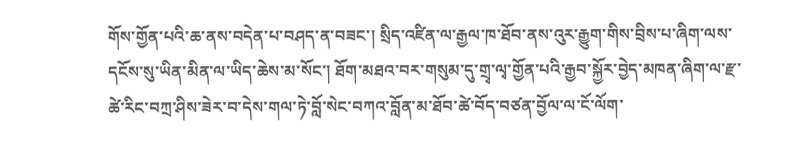གོས་གྱོན་པའི་ཆ་ནས་བདེན་པ་བཤད་ན་བཟང་། སྲིད་འཛིན་ལ་རྒྱལ་ཁ་ཐོབ་ནས་འུར་རྒྱུག་གིས་བྲིས་པ་ཞིག་ལས་དངོས་སུ་ཡིན་མིན་ལ་ཡིད་ཆེས་མ་སོང་། ཐོག་མཐའ་བར་གསུམ་དུ་གྲྭ་ལྭ་གྱོན་པའི་རྒྱབ་སྐྱོར་བྱེད་མཁན་ཞིག་ལ་རྫ་ཚེ་རིང་བཀྲ་ཤིས་ཟེར་བ་དེས་གལ་ཏེ་བློ་སེང་བཀའ་བློན་མ་ཐོབ་ཚེ་བོད་བཙན་བྱོལ་ལ་ངོ་ལོག་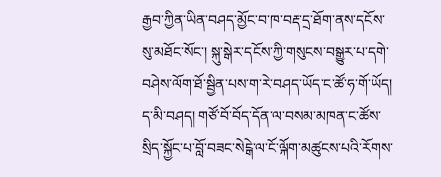རྒྱབ་ཀྱིན་ཡིན་བཤད་མྱོང་བ་ཁ་བརྡ་དྲ་ཐོག་ནས་དངོས་སུ་མཐོང་སོང་། སྐུ་སྒེར་དངོས་ཀྱི་གསུངས་བསྒྱུར་པ་དགེ་བཤེས་ལོག་ཐོ་སྦྱིན་པས་ག་རེ་བཤད་ཡོད་ང་ཚོ་ཧ་གོ་ཡོད། ད་མི་བཤད། གཙོ་བོ་བོད་དོན་ལ་བསམ་མཁན་ང་ཚོས་སྲིད་སྐྱོང་པ་བློ་བཟང་སེངྒེ་ལ་ངོ་ལྐོག་མཚུངས་པའི་རོགས་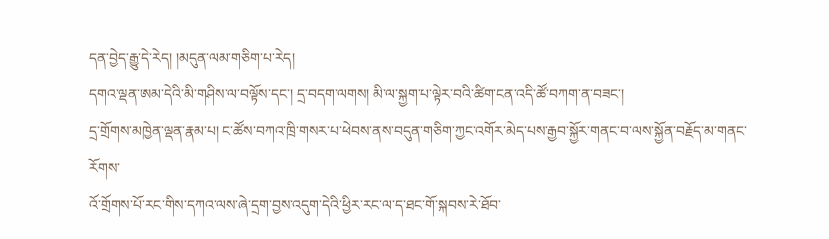དན་བྱེད་རྒྱུ་དེ་རེད། །མདུན་ལམ་གཅིག་པ་རེད།
དགའ་ལྡན་ཨམ་དེའི་མི་གཤིས་ལ་བལྟོས་དང་། དྲ་བདག་ལགས། མི་ལ་སྐྱག་པ་ལྟེར་བའི་ཚིག་ངན་འདི་ཚོ་བཀག་ན་བཟང་།
དྲ་གྲོགས་མཁྱེན་ལྡན་རྣམ་པ། ང་ཚོས་བཀའ་ཁྲི་གསར་པ་ཕེབས་ནས་བདུན་གཅིག་ཀྱང་འགོར་མེད་པས་རྒྱབ་སྐྱོར་གནང་བ་ལས་སྐྱོན་བརྗོད་མ་གནང་རོགས་
འོ་གྲོགས་པོ་རང་གིས་དཀའ་ལས་ཞེ་དྲག་བྱས་འདུག་དེའི་ཕྱིར་རང་ལ་ད་ཐང་གོ་སྐབས་རེ་ཐོབ་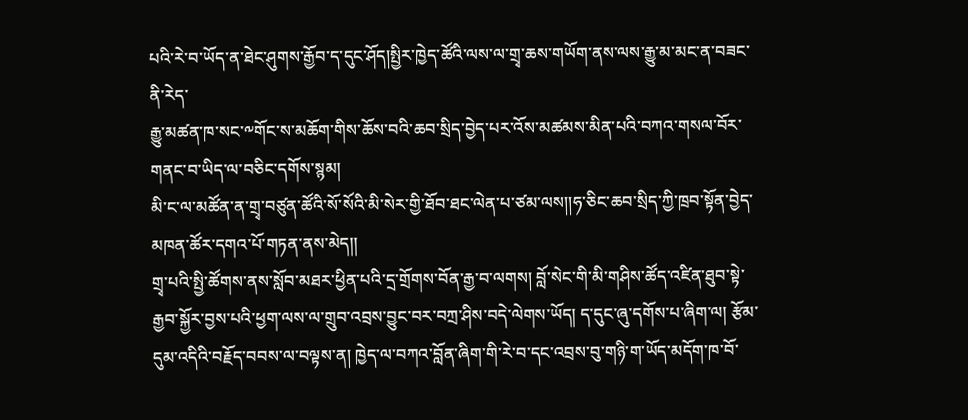པའི་རེ་བ་ཡོད་ན་ཐེང་ཤུགས་རྒྱོབ་ད་དུང་ཤོད།སྤྱིར་ཁྱེད་ཚོའི་ལས་ལ་གྲྭ་ཆས་གཡོག་ནས་ལས་རྒྱུ་མ་མང་ན་བཟང་ནི་རེད་
རྒྱུ་མཚན་ཁ་སང་༸གོང་ས་མཆོག་གིས་ཆོས་བའི་ཆབ་སྲིད་བྱེད་པར་འོས་མཚམས་མིན་པའི་བཀའ་གསལ་བོར་གནང་བ་ཡིད་ལ་བཅིང་དགོས་སྙམ།
མི་ང་ལ་མཚོན་ན་གྲྭ་བཙུན་ཚོའི་སོ་སོའི་མི་སེར་གྱི་ཐོབ་ཐང་ལེན་པ་ཙམ་ལས།།ཧ་ཅིང་ཆབ་སྲིད་ཀྱི་ཁྲབ་སྟོན་བྱེད་མཁན་ཚོར་དགའ་པོ་གཏན་ནས་མེད།།
གྲྭ་པའི་སྤྱི་ཚོགས་ནས་སློབ་མཐར་ཕྱིན་པའི་དྲ་གྲོགས་བོན་རྒྱ་བ་ལགས། བློ་སེང་གི་མི་གཤིས་ཚོད་འཛིན་ཐུབ་སྟེ་རྒྱབ་སྐྱོར་བྱས་པའི་ཕྱག་ལས་ལ་གྲུབ་འབྲས་བྱུང་བར་བཀྲ་ཤིས་བདེ་ལེགས་ཡོད། ད་དུང་ཞུ་དགོས་པ་ཞིག་ལ། རྩོམ་དུམ་འདིའི་བརྗོད་བབས་ལ་བལྟས་ན། ཁྱེད་ལ་བཀའ་བློན་ཞིག་གི་རེ་བ་དང་འབྲས་བུ་གཉི་ག་ཡོད་མདོག་ཁ་བོ་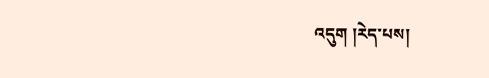འདུག །རེད་པས།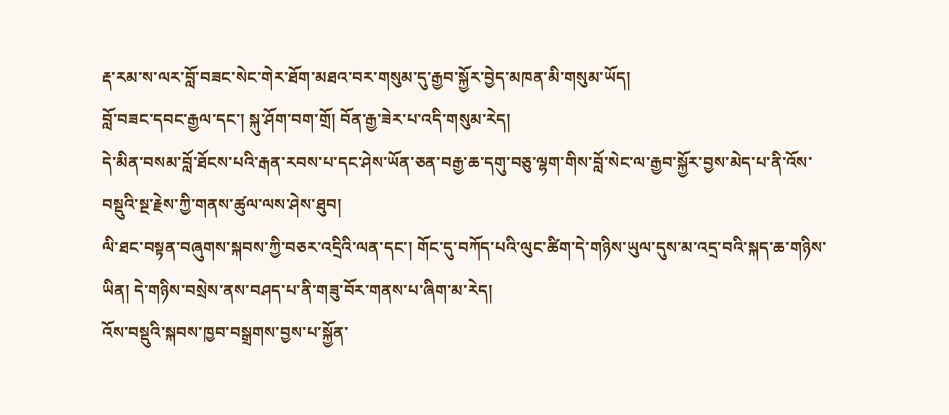རྡ་རམ་ས་ལར་བློ་བཟང་སེང་གེར་ཐོག་མཐའ་བར་གསུམ་དུ་རྒྱབ་སྐྱོར་བྱེད་མཁན་མི་གསུམ་ཡོད།
བློ་བཟང་དབང་རྒྱལ་དང་། སྐུ་ཤོག་བག་གྲོ། བོན་རྒྱ་ཟེར་པ་འདི་གསུམ་རེད།
དེ་མིན་བསམ་བློ་ཐོངས་པའི་རྒན་རབས་པ་དང་ཤེས་ཡོན་ཅན་བརྒྱ་ཆ་དགུ་བཅུ་ལྷག་གིས་བློ་སེང་ལ་རྒྱབ་སྐྱོར་བྱས་མེད་པ་ནི་འོས་བསྡུའི་སྔ་རྗེས་ཀྱི་གནས་ཚུལ་ལས་ཤེས་ཐུབ།
ལི་ཐང་བསྟན་བཞུགས་སྐབས་ཀྱི་བཅར་འདྲིའི་ལན་དང་། གོང་དུ་བཀོད་པའི་ལུང་ཚིག་དེ་གཉིས་ཡུལ་དུས་མ་འདྲ་བའི་སྐད་ཆ་གཉིས་ཡིན། དེ་གཉིས་བསྲེས་ནས་བཤད་པ་ནི་གཟུ་བོར་གནས་པ་ཞིག་མ་རེད།
འོས་བསྡུའི་སྐབས་ཁྱབ་བསྒྲགས་བྱས་པ་སྐྱོན་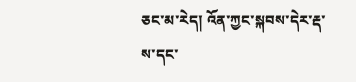ཅང་མ་རེད། འོན་ཀྱང་སྐབས་དེར་རྡ་ས་དང་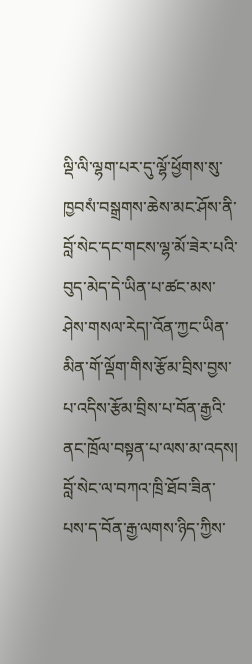ལྡི་ལི་ལྷག་པར་དུ་ལྷོ་ཕྱོགས་སུ་ཁྱབསཾ་བསྒྲགས་ཆེས་མང་ཤོས་ནི་བློ་སེང་དང་གངས་ལྷ་མོ་ཟེར་པའི་བུད་མེད་དེ་ཡིན་པ་ཚང་མས་ཤེས་གསལ་རེད།་འོན་ཀྱང་ཡིན་མིན་གོ་ལྡོག་གིས་རྩོམ་བྲིས་བྱས་པ་འདིས་རྩོམ་བྲིས་པ་བོན་རྒྱའི་ནང་ཁྲོལ་བསྟན་པ་ལས་མ་འདས།
བློ་སེང་ལ་བཀའ་ཁྲི་ཐོབ་ཟིན་པས་ད་བོན་རྒྱ་ལགས་ཉིད་ཀྱིས་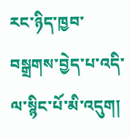རང་ཉིད་ཁྱབ་བསྒྲགས་བྱེད་པ་འདི་ལ་སྙིང་པོ་མི་འདུག།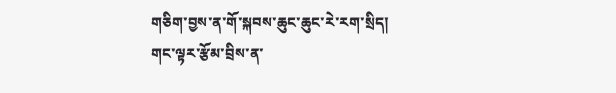གཅིག་བྱས་ན་གོ་སྐབས་ཆུང་ཆུང་རེ་རག་སྲིད།
གང་ལྟར་རྩོམ་བྲིས་ན་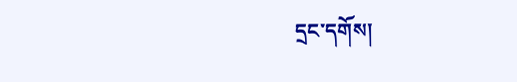དྲང་དགོས།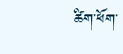ཚིག་ཕོག་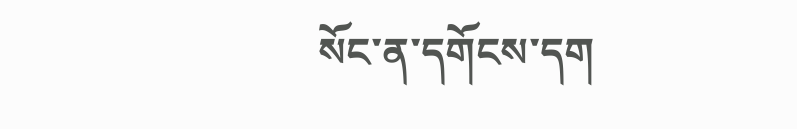སོང་ན་དགོངས་དག